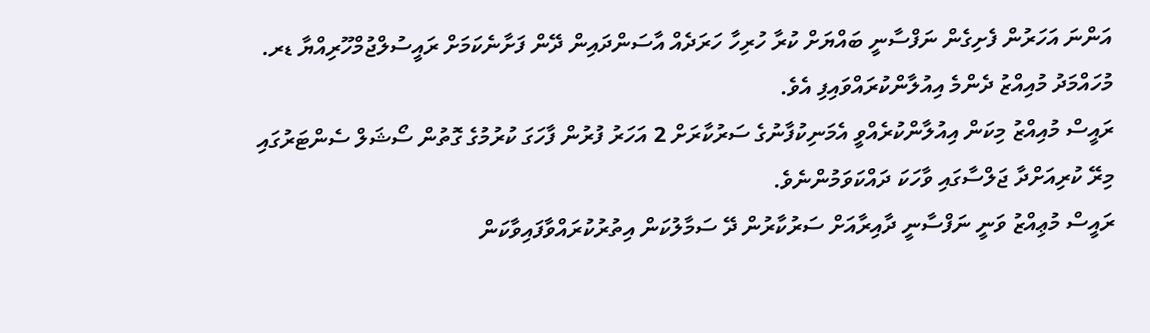އަންނަ އަހަރުން ފެށިގެން ނަފްސާނީ ބައްޔަށް ކުރާ ހުރިހާ ހަރަދެއް އާސަންދައިން ދޭން ފަށާނެކަމަށް ރައީސުލްޖުމްހޫރިއްޔާ ޑރ. މުހައްމަދު މުއިއްޒު ދެންމެ އިއުލާންކުރައްވައިފި އެވެ.
ރައީސް މުއިއްޒު މިކަން އިއުލާންކުރެއްވީ އެމަނިކުފާނުގެ ސަރުކާރަށް 2 އަހަރު ފުރުން ފާހަގަ ކުރުމުގެ ގޮތުން ސޯޝަލް ސެންޓަރުގައި މިރޭ ކުރިއަށްދާ ޖަލްސާގައި ވާހަކަ ދައްކަވަމުންނެވެ.
ރައީސް މުޢިއްޒު ވަނީ ނަފްސާނީ ދާއިރާއަށް ސަރުކާރުން ދޭ ސަމާލުކަން އިތުރުކުރައްވާފައިވާކަން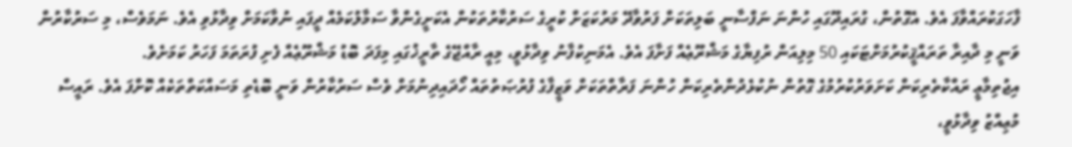ފާހަގަކުރައްވާފަ އެވެ. އެގޮތުން، ގުރައިދޫގައި ހުންނަ ނަފްސާނީ ބަލިތަކަށް ފަރުވާދޭ މަރުކަޒަށް ކުރީގެ ސަރުކާރުތަކުން އެކަށީގެންވާ ސަމާލުކަމެއް ދީފައި ނުވާކަމަށް ވިދާޅުވި އެވެ. ނަމަވެސް، މި ސަރުކާރުން ވަނީ މި ދާއިރާ ތަރައްޤީކުރުމަށްޓަކައި 50 މިލިއަން ރުފިޔާގެ މަޝްރޫޢެއް ފަށާފަ އެވެ. އެމަނިކުފާނު ވިދާޅުވީ، މިއީ ރާއްޖޭގެ ތާރީޚުގައި މިފަދަ ބޮޑު މަޝްރޫޢެއް ފެށި ފުރަތަމަ ފަހަރު ކަމަށެވެ.
އިޖުތިމާޢީ ރައްކާތެރިކަން ކަށަވަރުކުރުމުގެ ގޮތުން ނުކުޅެދުންތެރިކަން ހުންނަ ފަރާތްތަކަށް ވަޒީފާގެ ފުރުޞަތުތައް ހޯދައިދިނުމަށް ވެސް ސަރުކާރުން ވަނީ ބޮޑެތި މަސައްކަތްތަކެއް ކޮށްފަ އެވެ. ރައީސް މުޢިއްޒު ވިދާޅުވީ،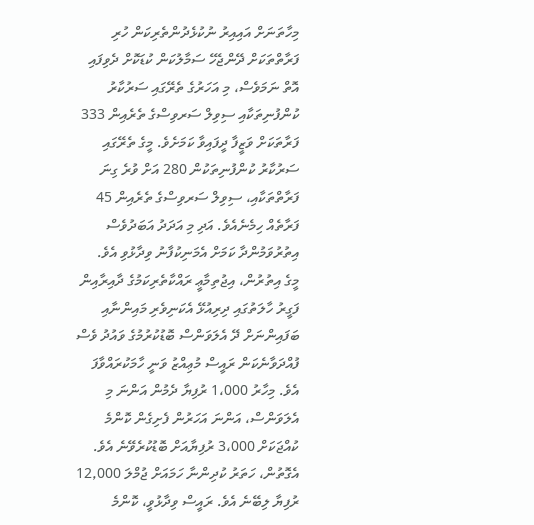މިހާތަނަށް އައިއިރު ނުކުޅެދުންތެރިކަން ހުރި ފަރާތްތަކަށް ދޭންޖެހޭ ސަމާލުކަން ކުޑަކޮށް ދެވިފައި އޮތް ނަމަވެސް، މި އަހަރުގެ ތެރޭގައި ސަރުކާރު ކުންފުނިތަކާއި ސިވިލް ސަރވިސްގެ ތެރެއިން 333 ފަރާތަކަށް ވަޒީފާ ދީފައިވާ ކަމަށެވެ. މީގެ ތެރޭގައި ސަރުކާރު ކުންފުނިތަކުން 280 އަށް ވުރެ ގިނަ ފަރާތްތަކާއި، ސިވިލް ސަރވިސްގެ ތެރެއިން 45 ފަރާތެއް ހިމެނެއެވެ. އަދި މި އަދަދު އަބަދުވެސް އިތުރުވަމުންދާ ކަމަށް އެމަނިކުފާނު ވިދާޅުވި އެވެ.
މީގެ އިތުރުން، އިޖުތިމާޢީ ރައްކާތެރިކަމުގެ ދާއިރާއިން ފަގީރު ހާލަތުގައި ދިރިއުޅޭ އެކަނިވެރި މައިންނާއި ބަފައިންނަށް ދޭ އެލަވަންސް ބޮޑުކުރުމުގެ ވައުދު ވެސް ފުއްދަވާނެކަން ރައީސް މުޢިއްޒު ވަނީ ހާމަކުރައްވާފަ އެވެ. މިހާރު 1،000 ރުފިޔާ ދެމުން އަންނަ މި އެލަވަންސް، އަންނަ އަހަރުން ފެށިގެން ކޮންމެ ކުއްޖަކަށް 3،000 ރުފިޔާއަށް ބޮޑުކުރެވޭނެ އެވެ. އެގޮތުން، ހަތަރު ކުދިންނާ ހަމައަށް ޖުމްލަ 12,000 ރުފިޔާ ލިބޭނެ އެވެ. ރައީސް ވިދާޅުވީ، ކޮންމެ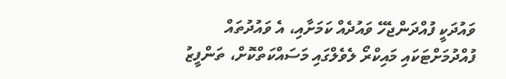ވައުދަކީ ފުއްދަންޖެހޭ ވައުދެއް ކަމަށާއި، އެ ވައުދުތައް ފުއްދުމަށްޓަކައި މައިކްރޯ ލެވެލްގައި މަސައްކަތްކޮށް، ތަންފީޒު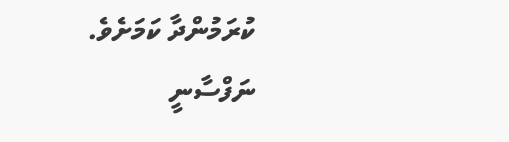ކުރަމުންދާ ކަމަށެވެ.
ނަފްސާނީ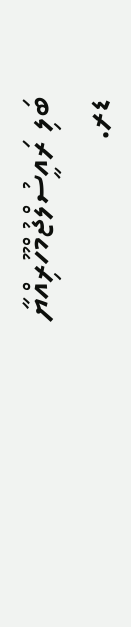ބަލި ރައީސުލްޖުމްހޫރިއްޔާ ޑރ.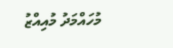މުހައްމަދު މުއިއްޒު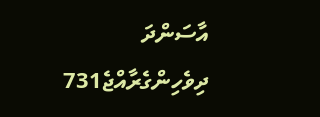އާސަންދަ ދިވެހިންގެރާއްޖެ731